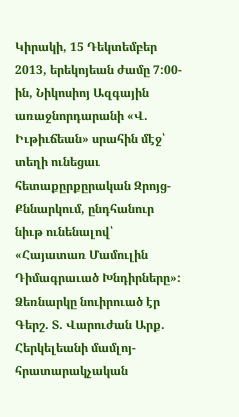Կիրակի, 15 Դեկտեմբեր 2013, երեկոյեան ժամը 7:00-ին, Նիկոսիոյ Ազգային առաջնորդարանի «Վ. Իւթիւճեան» սրահին մէջ՝ տեղի ունեցաւ հետաքըրքըրական Զրոյց-Քննարկում, ընդհանուր նիւթ ունենալով՝ «Հայատառ Մամուլին Դիմագրաւած Խնդիրները»:
Ձեռնարկը նուիրուած էր Գերշ. Տ. Վարուժան Արք. Հերկելեանի մամլոյ-հրատարակչական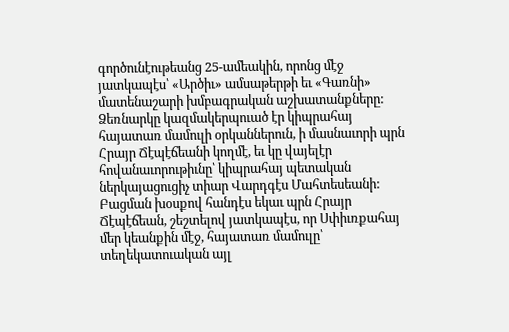գործունէութեանց 25-ամեակին, որոնց մէջ յատկապէս՝ «Արծիւ» ամսաթերթի եւ «Գառնի» մատենաշարի խմբագրական աշխատանքները: Ձեռնարկը կազմակերպուած էր կիպրահայ հայատառ մամուլի օրկաններուն, ի մասնաւորի պրն Հրայր Ճէպէճեանի կողմէ, եւ կը վայելէր հովանաւորութիւնը՝ կիպրահայ պետական ներկայացուցիչ տիար Վարդգէս Մահտեսեանի:
Բացման խօսքով հանդէս եկաւ պրն Հրայր Ճէպէճեան, շեշտելով յատկապէս, որ Սփիւռքահայ մեր կեանքին մէջ, հայատառ մամուլը՝ տեղեկատուական այլ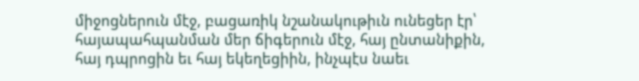միջոցներուն մէջ, բացառիկ նշանակութիւն ունեցեր էր՝ հայապահպանման մեր ճիգերուն մէջ, հայ ընտանիքին, հայ դպրոցին եւ հայ եկեղեցիին, ինչպէս նաեւ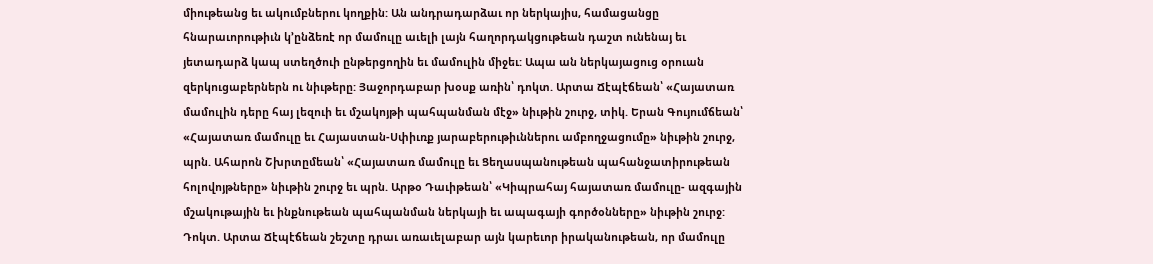միութեանց եւ ակումբներու կողքին: Ան անդրադարձաւ որ ներկայիս, համացանցը հնարաւորութիւն կ’ընձեռէ որ մամուլը աւելի լայն հաղորդակցութեան դաշտ ունենայ եւ յետադարձ կապ ստեղծուի ընթերցողին եւ մամուլին միջեւ: Ապա ան ներկայացուց օրուան զերկուցաբերներն ու նիւթերը: Յաջորդաբար խօսք առին՝ դոկտ. Արտա Ճէպէճեան՝ «Հայատառ մամուլին դերը հայ լեզուի եւ մշակոյթի պահպանման մէջ» նիւթին շուրջ, տիկ. Երան Գույումճեան՝ «Հայատառ մամուլը եւ Հայաստան-Սփիւռք յարաբերութիւններու ամբողջացումը» նիւթին շուրջ, պրն. Ահարոն Շխրտըմեան՝ «Հայատառ մամուլը եւ Ցեղասպանութեան պահանջատիրութեան հոլովոյթները» նիւթին շուրջ եւ պրն. Արթօ Դաւիթեան՝ «Կիպրահայ հայատառ մամուլը- ազգային մշակութային եւ ինքնութեան պահպանման ներկայի եւ ապագայի գործօնները» նիւթին շուրջ:
Դոկտ. Արտա Ճէպէճեան շեշտը դրաւ առաւելաբար այն կարեւոր իրականութեան, որ մամուլը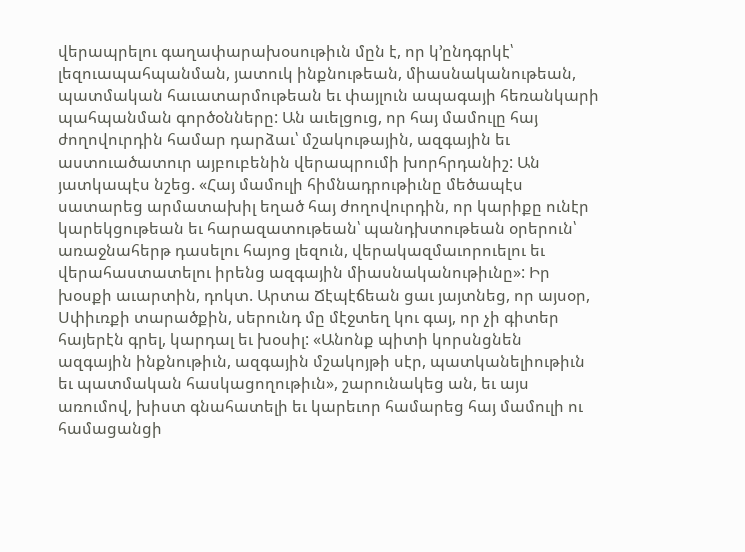վերապրելու գաղափարախօսութիւն մըն է, որ կ’ընդգրկէ՝ լեզուապահպանման, յատուկ ինքնութեան, միասնականութեան, պատմական հաւատարմութեան եւ փայլուն ապագայի հեռանկարի պահպանման գործօնները: Ան աւելցուց, որ հայ մամուլը հայ ժողովուրդին համար դարձաւ՝ մշակութային, ազգային եւ աստուածատուր այբուբենին վերապրումի խորհրդանիշ: Ան յատկապէս նշեց. «Հայ մամուլի հիմնադրութիւնը մեծապէս սատարեց արմատախիլ եղած հայ ժողովուրդին, որ կարիքը ունէր կարեկցութեան եւ հարազատութեան՝ պանդխտութեան օրերուն՝ առաջնահերթ դասելու հայոց լեզուն, վերակազմաւորուելու եւ վերահաստատելու իրենց ազգային միասնականութիւնը»: Իր խօսքի աւարտին, դոկտ. Արտա Ճէպէճեան ցաւ յայտնեց, որ այսօր, Սփիւռքի տարածքին, սերունդ մը մէջտեղ կու գայ, որ չի գիտեր հայերէն գրել, կարդալ եւ խօսիլ: «Անոնք պիտի կորսնցնեն ազգային ինքնութիւն, ազգային մշակոյթի սէր, պատկանելիութիւն եւ պատմական հասկացողութիւն», շարունակեց ան, եւ այս առումով, խիստ գնահատելի եւ կարեւոր համարեց հայ մամուլի ու համացանցի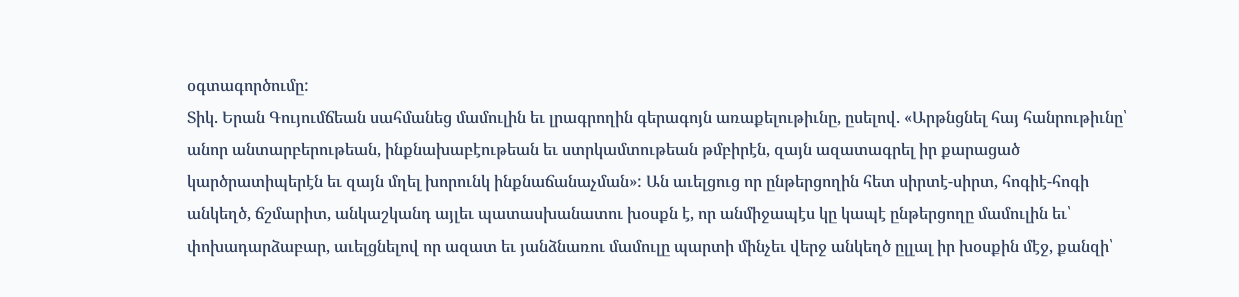օգտագործումը:
Տիկ. Երան Գույումճեան սահմանեց մամուլին եւ լրագրողին գերագոյն առաքելութիւնը, ըսելով. «Արթնցնել հայ հանրութիւնը՝ անոր անտարբերութեան, ինքնախաբէութեան եւ ստրկամտութեան թմբիրէն, զայն ազատագրել իր քարացած կարծրատիպերէն եւ զայն մղել խորունկ ինքնաճանաչման»: Ան աւելցուց որ ընթերցողին հետ սիրտէ-սիրտ, հոգիէ-հոգի անկեղծ, ճշմարիտ, անկաշկանդ այլեւ պատասխանատու խօսքն է, որ անմիջապէս կը կապէ ընթերցողը մամուլին եւ՝ փոխադարձաբար, աւելցնելով որ ազատ եւ յանձնառու մամուլը պարտի մինչեւ վերջ անկեղծ ըլլալ իր խօսքին մէջ, քանզի՝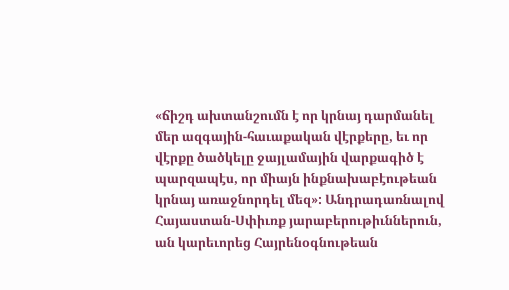«ճիշդ ախտանշումն է որ կրնայ դարմանել մեր ազգային-հաւաքական վէրքերը, եւ որ վէրքը ծածկելը ջայլամային վարքագիծ է պարզապէս, որ միայն ինքնախաբէութեան կրնայ առաջնորդել մեզ»: Անդրադառնալով Հայաստան-Սփիւռք յարաբերութիւններուն, ան կարեւորեց Հայրենօգնութեան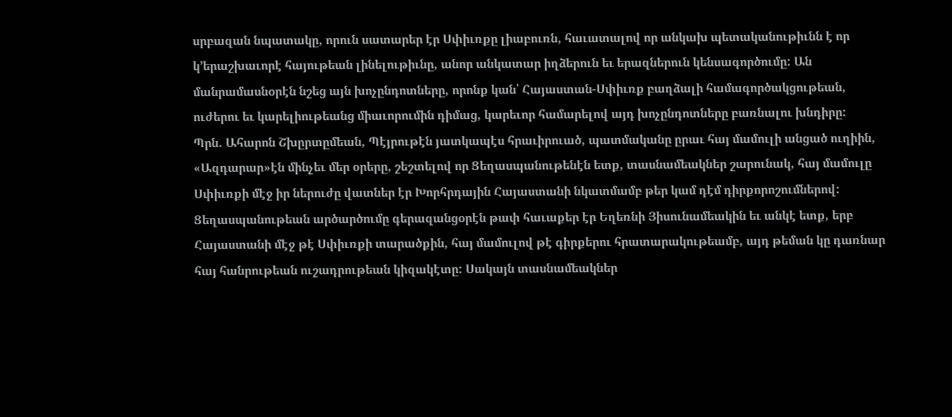սրբազան նպատակը, որուն սատարեր էր Սփիւռքը լիաբուռն, հաւատալով որ անկախ պետականութիւնն է որ կ’երաշխաւորէ հայութեան լինելութիւնը, անոր անկատար իղձերուն եւ երազներուն կենսագործումը: Ան մանրամասնօրէն նշեց այն խոչընդոտները, որոնք կան՝ Հայաստան-Սփիւռք բաղձալի համագործակցութեան, ուժերու եւ կարելիութեանց միաւորումին դիմաց, կարեւոր համարելով այդ խոչընդոտները բառնալու խնդիրը:
Պրն. Ահարոն Շխըրտըմեան, Պէյրութէն յատկապէս հրաւիրուած, պատմականը ըրաւ հայ մամուլի անցած ուղիին, «Ազդարար»էն մինչեւ մեր օրերը, շեշտելով որ Ցեղասպանութենէն ետք, տասնամեակներ շարունակ, հայ մամուլը Սփիւռքի մէջ իր ներուժը վատներ էր Խորհրդային Հայաստանի նկատմամբ թեր կամ դէմ դիրքորոշումներով: Ցեղասպանութեան արծարծումը գերազանցօրէն թափ հաւաքեր էր Եղեռնի Յիսունամեակին եւ անկէ ետք, երբ Հայաստանի մէջ թէ Սփիւռքի տարածքին, հայ մամուլով թէ գիրքերու հրատարակութեամբ, այդ թեման կը դառնար հայ հանրութեան ուշադրութեան կիզակէտը: Սակայն տասնամեակներ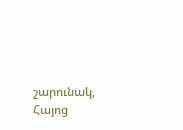շարունակ, Հայոց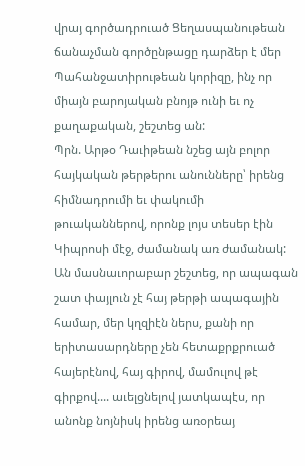վրայ գործադրուած Ցեղասպանութեան ճանաչման գործընթացը դարձեր է մեր Պահանջատիրութեան կորիզը, ինչ որ միայն բարոյական բնոյթ ունի եւ ոչ քաղաքական, շեշտեց ան:
Պրն. Արթօ Դաւիթեան նշեց այն բոլոր հայկական թերթերու անունները՝ իրենց հիմնադրումի եւ փակումի թուականներով, որոնք լոյս տեսեր էին Կիպրոսի մէջ, ժամանակ առ ժամանակ: Ան մասնաւորաբար շեշտեց, որ ապագան շատ փայլուն չէ հայ թերթի ապագային համար, մեր կղզիէն ներս, քանի որ երիտասարդները չեն հետաքրքրուած հայերէնով, հայ գիրով, մամուլով թէ գիրքով.... աւելցնելով յատկապէս, որ անոնք նոյնիսկ իրենց առօրեայ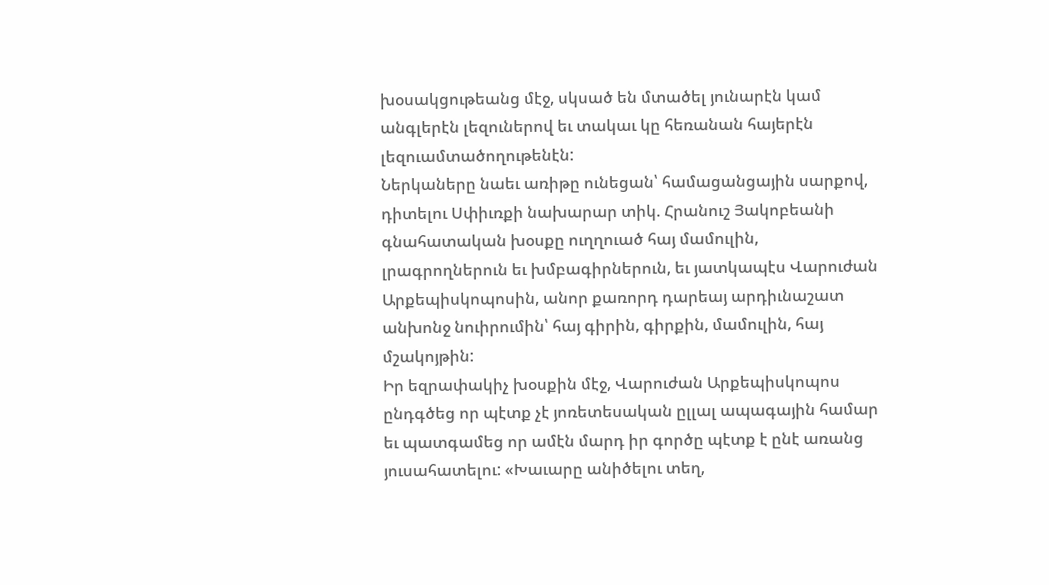խօսակցութեանց մէջ, սկսած են մտածել յունարէն կամ անգլերէն լեզուներով եւ տակաւ կը հեռանան հայերէն լեզուամտածողութենէն:
Ներկաները նաեւ առիթը ունեցան՝ համացանցային սարքով, դիտելու Սփիւռքի նախարար տիկ. Հրանուշ Յակոբեանի գնահատական խօսքը ուղղուած հայ մամուլին, լրագրողներուն եւ խմբագիրներուն, եւ յատկապէս Վարուժան Արքեպիսկոպոսին, անոր քառորդ դարեայ արդիւնաշատ անխոնջ նուիրումին՝ հայ գիրին, գիրքին, մամուլին, հայ մշակոյթին:
Իր եզրափակիչ խօսքին մէջ, Վարուժան Արքեպիսկոպոս ընդգծեց որ պէտք չէ յոռետեսական ըլլալ ապագային համար եւ պատգամեց որ ամէն մարդ իր գործը պէտք է ընէ առանց յուսահատելու: «Խաւարը անիծելու տեղ,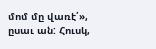մոմ մը վառէ՛», ըսաւ ան: Հուսկ,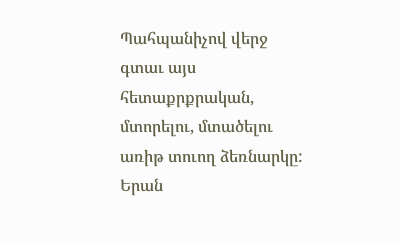Պահպանիչով վերջ գտաւ այս հետաքրքրական, մտորելու, մտածելու առիթ տուող ձեռնարկը:
Երան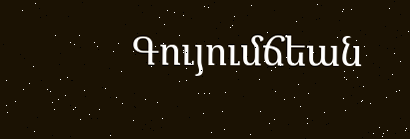Գույումճեան